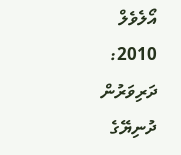އޯލެވެލް 2010:
ދަރިވަރުން ދުނިޔޭގެ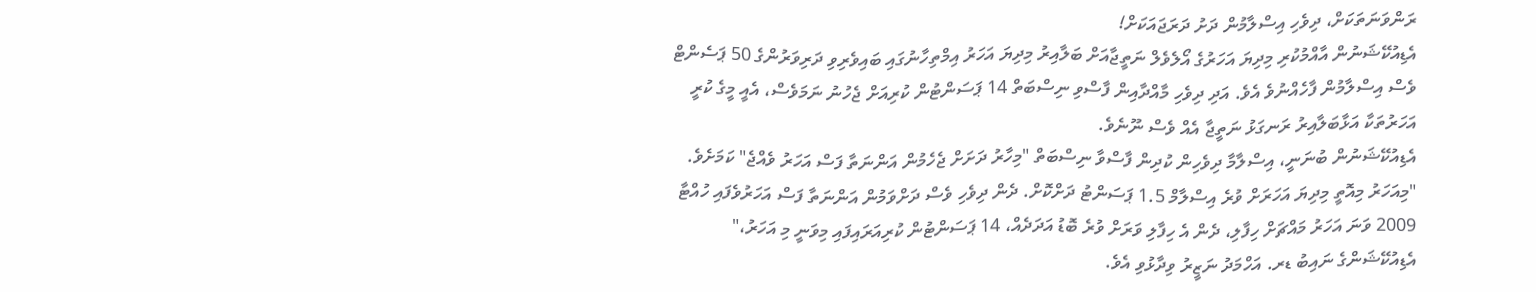ރަންވަނަތަކަށް، ދިވެހި އިސްލާމުން ދަށު ދަރަޖައަކަށް!
އެޑިއުކޭޝަނުން އާއްމުކުރި މިދިޔަ އަހަރުގެ އޯލެވެލް ނަތީޖާއަށް ބަލާއިރު މިދިޔަ އަހަރު އިމްތިހާނުގައި ބައިވެރިވި ދަރިވަރުންގެ 50 ޕަސެންޓް ވެސް އިސްލާމުން ފާހެއްނުވެ އެވެ. އަދި ދިވެހި މާއްދާއިން ފާސްވި ނިސްބަތް 14 ޕަސަންޓުން ކުރިއަށް ޖެހުނު ނަމަވެސް، އެއީ މީގެ ކުރީ އަހަރުތަކާ އަޅާބަލާއިރު ރަނގަޅު ނަތީޖާ އެއް ވެސް ނޫނެވެ.
އެޑިއުކޭޝަނުން ބުނަނީ، އިސްލާމާ ދިވެހިން ކުދިން ފާސްވާ ނިސްބަތް "މިހާރު ދަށަށް ޖެހެމުން އަންނަތާ ފަސް އަހަރު ވެއްޖެ" ކަމަށެވެ.
"މިއަހަރު މިއޮތީ މިދިޔަ އަހަރަށް ވުރެ އިސްލާމް 1.5 ޕަސަންޓު ދަށްކޮށް. ދެން ދިވެހި ވެސް ދަށްވަމުން އަންނަތާ ފަސް އަހަރުވެފައި ހުއްޓާ 2009 ވަނަ އަހަރު މައްޗަށް ހިފާލި، ދެން އެ ހިފާލި ވަރަށް ވުރެ ބޮޑު އަދަދެއް، 14 ޕަސަންޓުން ކުރިއަރައިފައި މިވަނީ މި އަހަރު،" އެޑިއުކޭޝަންގެ ނައިބު ޑރ. އަހްމަދު ނަޒީރު ވިދާޅުވި އެވެ.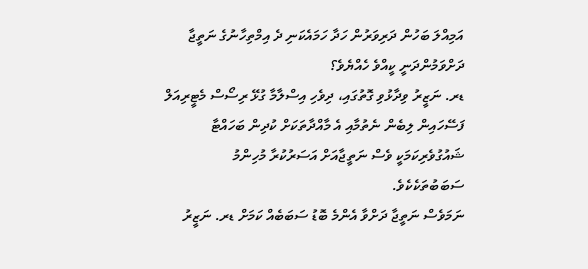އަމިއްލަ ބަހުން ދަރިވަރުން ހަދާ ހަމައެކަނި ދެ އިމްތިހާނުގެ ނަތީޖާ ދަށްވަމުންދަނީ ކީއްވެ ހެއްޔެވެ؟
ޑރ. ނަޒީރު ވިދާޅުވި ގޮތުގައި، ދިވެހި އިސްލާމާ ގުޅޭ ރިސޯސް މެޓީރިއަލް ފަސޭހައިން ލިބެން ނެތުމާއި އެ މާއްދާތަކަށް ކުދިން ބަހައްޓާ ޝައުގުވެރިކަމަކީ ވެސް ނަތީޖާއަށް އަސަރުކުރާ މުހިންމު ސަބަބުތަކެކެވެ.
ނަމަވެސް ނަތީޖާ ދަށްވާ އެންމެ ބޮޑު ސަބަބެއް ކަމަށް ޑރ. ނަޒީރު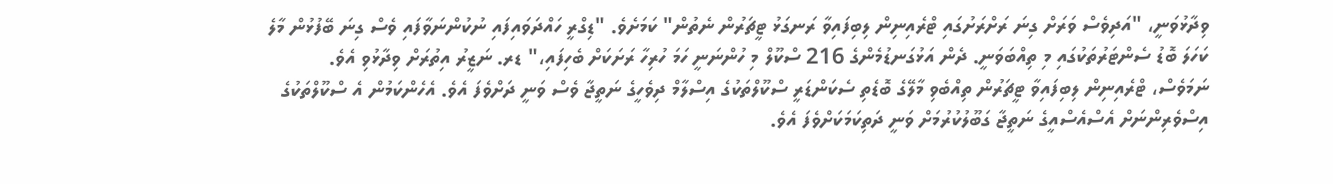ވިދާޅުވަނީ، "އަދިވެސް ވަރަށް ގިނަ ރަށްރަށުގައި ޓްރެއިނިން ލިބިފައިވާ ރަނގަޅު ޓީޗަރުން ނެތުން" ކަމަށެވެ. "ޑިގްރީ ހައްދަވައިފައި ނުކުންނަވާފައި ވެސް ގިނަ ބޭފުޅުން މާލެ ކަހަލަ ބޮޑު ސެންޓަރުތަކުގައި މި ތިއްބަވަނީ. ދެން އަޅުގަނޑުމެންގެ 216 ސްކޫލް މި ހުންނަނީ ހަމަ ހުރިހާ ރަށަކަށް ބެހިފައި،" ޑރ. ނަޒީރު އިތުރަށް ވިދާޅުވި އެވެ.
ނަމަވެސް، ޓްރެއިނިން ލިބިފައިވާ ޓީޗަރުން ތިއްބެވި މާލޭގެ ބޮޑެތި ސެކަންޑަރީ ސްކޫލްތަކުގެ އިސްލާމް ދިވެހީގެ ނަތީޖާ ވެސް ވަނީ ދަށްވެފަ އެވެ. އެހެންކަމުން އެ ސްކޫލްތަކުގެ އިސްވެރިންނަށް އެސްއެސްއީގެ ނަތީޖާ ގަބޫލުކުރުމަށް ވަނީ ދަތިކަމަކަށްވެފަ އެވެ.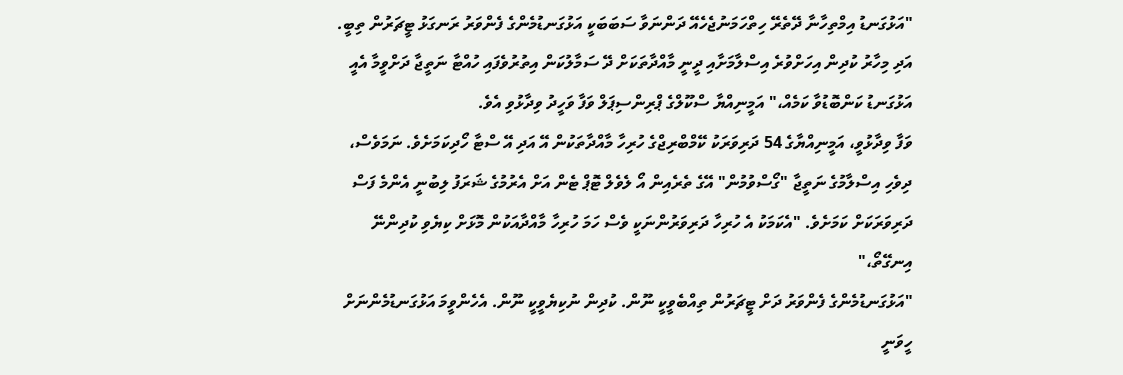"އަޅުގަނޑު އިމްތިހާނާ ދޭތެރޭ ހިތްހަމަނުޖެހެއޭ ދަންނަވާ ސަބަބަކީ އަޅުގަނޑުމެންގެ ފެންވަރު ރަނގަޅު ޓީޗަރުން ތިބީ. އަދި މިހާރު ކުދިން އިހަށްވުރެ އިސްލާމަށާއި ދީނީ މާއްދާތަކަށް ދޭ ސަމާލުކަން އިތުރުވެފައި ހުއްޓާ ނަތީޖާ ދަށްވީމާ އެއީ އަޅުގަނޑު ކަންބޮޑުވާ ކަމެއް،" އަމީނިއްޔާ ސްކޫލްގެ ޕްރިންސިޕަލް ވަފާ ވަހީދު ވިދާޅުވި އެވެ.
ވަފާ ވިދާޅުވީ، އަމީނިއްޔާގެ 54 ދަރިވަރަކު ކޭމްބްރިޖްގެ ހުރިހާ މާއްދާތަކުން އޭ އަދި އޭ ސްޓާ ހޯދިކަމަށެވެ. ނަމަވެސް، ދިވެހި އިސްލާމުގެ ނަތީޖާ "ގޯސްވުމުން" އޭގެ ތެރެއިން އޯ ލެވެލް ޓޮޕް ޓެން އަށް އެރުމުގެ ޝަރަފު ލިބުނީ އެންމެ ފަސް ދަރިވަރަކަށް ކަމަށެވެ. "އެކަމަކު އެ ހުރިހާ ދަރިވަރުންނަކީ ވެސް ހަމަ ހުރިހާ މާއްދާއަކުން މޮޅަށް ކިޔެވި ކުދިންނޭ އިނގޭތޯ،"
"އަޅުގަނޑުމެންގެ ފެންވަރު ދަށް ޓީޗަރުން ތިއްބެވީކީ ނޫން. ކުދިން ނުކިޔެވީކީ ނޫން. އެހެންވީމަ އަޅުގަނޑުމެންނަށް ހީވަނީ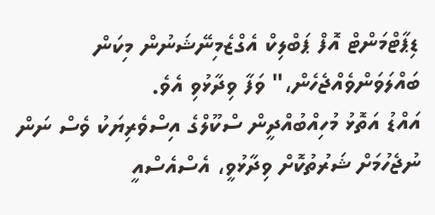ޑިޕާޓްމަންޓް އޮފް ޕަބްލިކް އެގްޒެމިނޭޝަނުން މިކަން ބައްލަވަންވެއްޖެހެން،" ވަފާ ވިދާޅުވި އެވެ.
އައްޑު އަތޮޅު މުހިއްބުއްދީން ސްކޫލްގެ އިސްވެރިޔަކު ވެސް ނަން ނުޖެހުމަށް ޝަރުތުކޮށް ވިދާޅުވީ، އެސްއެސްއީ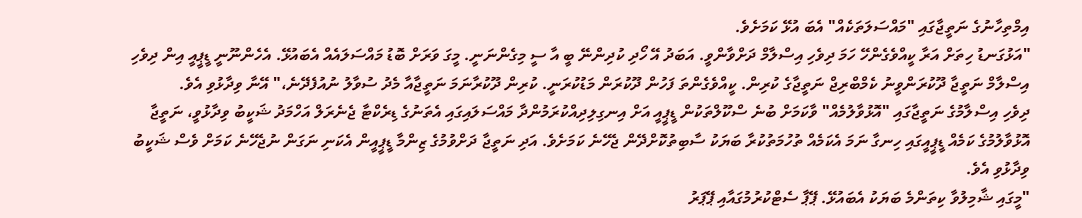އިމްތިހާނުގެ ނަތީޖާގައި "މައްސަލަތަކެއް" އެބަ އުޅޭ ކަމަށެވެ.
"އަޅުގަނޑު ހިތަށް އަރާ ކީއްވެގެންހޭ ހަމަ ދިވެހި އިސްލާމް ދަށްވާންވީ. އަބަދު އޭ ހޯދި ކުދިންނޭ ބީ އާ ސީ މިގެންނަނީ. މީގަ ވަރަށް ބޮޑު މައްސަލައެއް އެބައުޅޭ. އެހެންނޫނީ ޑީޕީއީ އިން ދިވެހި އިސްލާމް ނަތީޖާ ދޫކުރަންވީނު ކެމްބްރިޖް ނަތީޖާގެ ކުރިން. ކީއްވެގެންތަ ފަހުން ދޫކުރަން މަޑުކުރަނީ. ކުރިން ދޫކުރާނަމަ ނަތީޖާއާ މެދު ސުވާލު ނުއުފެދޭނެ،" އޭނާ ވިދާޅުވި އެވެ.
ދިވެހި އިސްލާމުގެ ނަތީޖާގައި "އޮޅުވާލުމެއް" ވާކަމަށް ބުނެ ސްކޫލްތަކުން ޑީޕީއީ އަށް އިނގިލިދިއްކުރަމުންދާ މައްސަލައިގައި އެތަނުގެ ޑިރެކްޓާ ޖެނެރަލް އަހްމަދު ޝަކީބު ވިދާޅުވީ، ނަތީޖާ އޮޅުވާލުމުގެ ކަމެއް ޑީޕީއީގައި ހިނގާ ނަމަ އެކަމެއް ތުހުމަތުކުރާ ބަޔަކު ސާބިތުކޮށްދޭން ޖެހޭނެ ކަމަށެވެ. އަދި ނަތީޖާ ދަށްވުމުގެ ޒިންމާ ޑީޕީއީން އެކަނި ނަގަން ނުޖެހޭނެ ކަމަށް ވެސް ޝަކީބު ވިދާޅުވި އެވެ.
"މީގައި ޝާމިލުވާ ކިތަންމެ ބަޔަކު އެބައުޅޭ. ޕޭޕާ ސެޓްކުރުމުގައާއި ޕޭޕަރު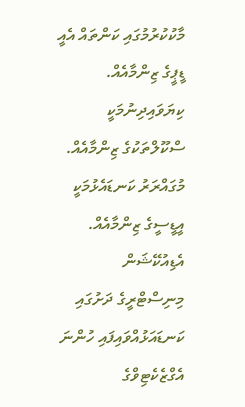މާކުކުރުމުގައި ކަންތައް އެއީ ޑީޕީގެ ޒިންމާއެއް. ކިޔަވައިދިނުމަކީ ސްކޫލްތަކުގެ ޒިންމާއެއް. މުގައްރަރު ކަނޑައެޅުމަކީ އީޑީސީގެ ޒިންމާއެއް. އެޑިއުކޭޝަން މިނިސްޓްރީގެ ދަށުގައި ކަނޑައަޅުއްވައިފައި ހުންނަ އެގްޒެކެޓިވްގެ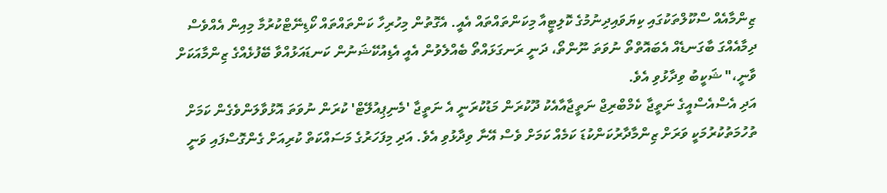ޒިންމާއެއް ސްކޫލްތަކުގައި ކިޔަވައިދިނުމުގެ ކޮލިޓީއާ މިކަންތައްތައް އެއީ. އެގޮތުން މިހުރިހާ ކަންތައްތައް ކޯޑިނޭޓްކުރުމާ މިއިން އެއްވެސް ދިމާއެއްގަ ބާގަނޑެއް އެބައޮތްތޯ ނުވަތަ ނޫންތޯ، ދަނީ ރަނގަޅައްތޯ ބެއްލެވުން އެއީ އެޑިއުކޭޝަނުން ކަނޑައަޅުއްވާ ބޭފުޅެއްގެ ޒިންމާއަކަށް ވާނީ،" ޝަކީބު ވިދާޅުވި އެވެ.
އަދި އެސްއެސްއީގެ ނަތީޖާ ކެމްބްރިޖް ނަތީޖާއާއެކު ދޫކުރަން މަޑުކުރަނީ އެ ނަތީޖާ 'މެނިޕިއުލޭޓް' ކުރަން ނުވަތަ އޮޅުވާލަންވެގެން ކަމަށް ތުހުމަތުކުރުމަކީ ވަރަށް ޒިންމާދާރުކަންކުޑަ ކަމެއް ކަމަށް ވެސް އޭނާ ވިދާޅުވި އެވެ. އަދި މިފަހަރުގެ މަސައްކަތް ކުރިއަށް ގެންގޮސްފައި ވަނީ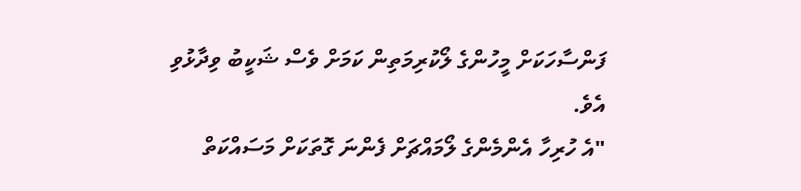ފަންސާހަކަށް މީހުންގެ ލޯކުރިމަތިން ކަމަށް ވެސް ޝަކީބު ވިދާޅުވި އެވެ.
"އެ ހުރިހާ އެންމެންގެ ލޯމައްޗަށް ފެންނަ ގޮތަކަށް މަސައްކަތް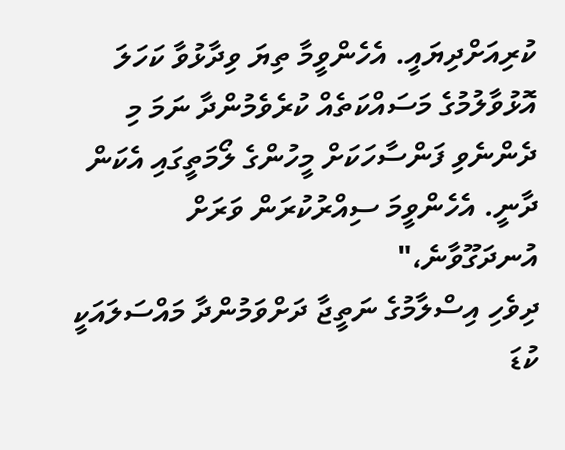ކުރިއަށްދިޔައީ. އެހެންވީމާ ތިޔަ ވިދާޅުވާ ކަހަލަ އޮޅުވާލުމުގެ މަސައްކަތެއް ކުރެވެމުންދާ ނަމަ މި ދެންނެވި ފަންސާހަކަށް މީހުންގެ ލޯމަތީގައި އެކަން ދާނީ. އެހެންވީމަ ސިއްރުކުރަން ވަރަށް އުނދަގޫވާނެ،"
ދިވެހި އިސްލާމުގެ ނަތީޖާ ދަށްވަމުންދާ މައްސަލައަކީ ކުޑަ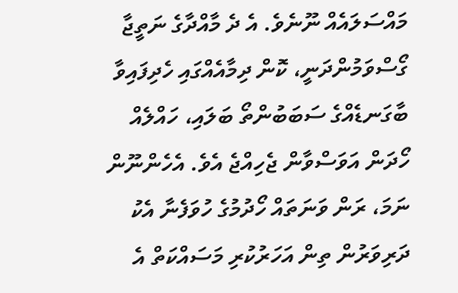މައްސަލައެއް ނޫނެވެ. އެ ދެ މާއްދާގެ ނަތީޖާ ގޯސްވަމުންދަނީ، ކޮން ދިމާއެއްގައި ހެދިފައިވާ ބާގަނޑެއްގެ ސަބަބުންތޯ ބަލައި، ހައްލެއް ހޯދަން އަވަސްވާން ޖެހިއްޖެ އެވެ. އެހެންނޫން ނަމަ، ރަން ވަނަތައް ހޯދުމުގެ ހުވަފެނާ އެކު ދަރިވަރުން ތިން އަހަރުކުރި މަސައްކަތް އެ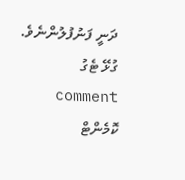ދަނީ ފަނުފުލުންނެވެ.
ގުޅޭ ޓެގު
comment ކޮމެންޓް